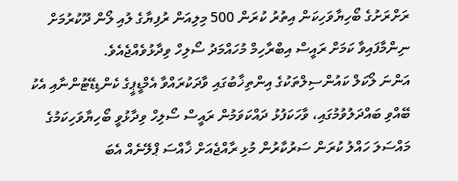ރަށްރަށުގެ ބޯހިޔާވަހިކަން އިތުރު ކުރަން 500 މިލިއަން ރުފިޔާގެ ލުއި ލޯން ދޫކުރުމަށް ނިންމާފައިވާ ކަމަށް ރައީސް އިބްރާހިމް މުހައްމަދު ސޯލިހް ވިދާޅުވެއްޖެއެވެ.
އަންނަ ލޯކަލް ކައުންސިލްތަކުގެ އިންތިޚާބުގައި ވާދަކުރައްވާ އެމްޑީޕީގެ ކެންޑިޑޭޓުންނާއި އެކު ބޭއްވި ބައްދަލުވުމުގައި، ވާހަކަފުޅު ދައްކަވަމުން ރައީސް ސޯލިހް ވިދާޅުވީ ބޯހިޔާވަހިކަމުގެ މައްސަލަ ހައްލު ކުރަން ސަރުކާރުން މުޅި ރާއްޖެއަށް ޚާއްސަ ޕްލޭނެއް އެބަ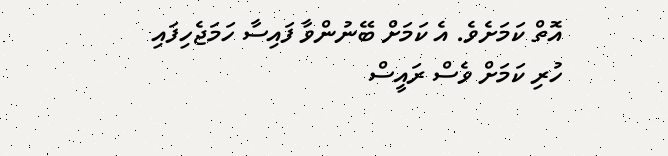އޮތް ކަމަށެވެ. އެ ކަމަށް ބޭނުންވާ ފައިސާ ހަމަޖެހިފައި ހުރި ކަމަށް ވެސް ރައީސް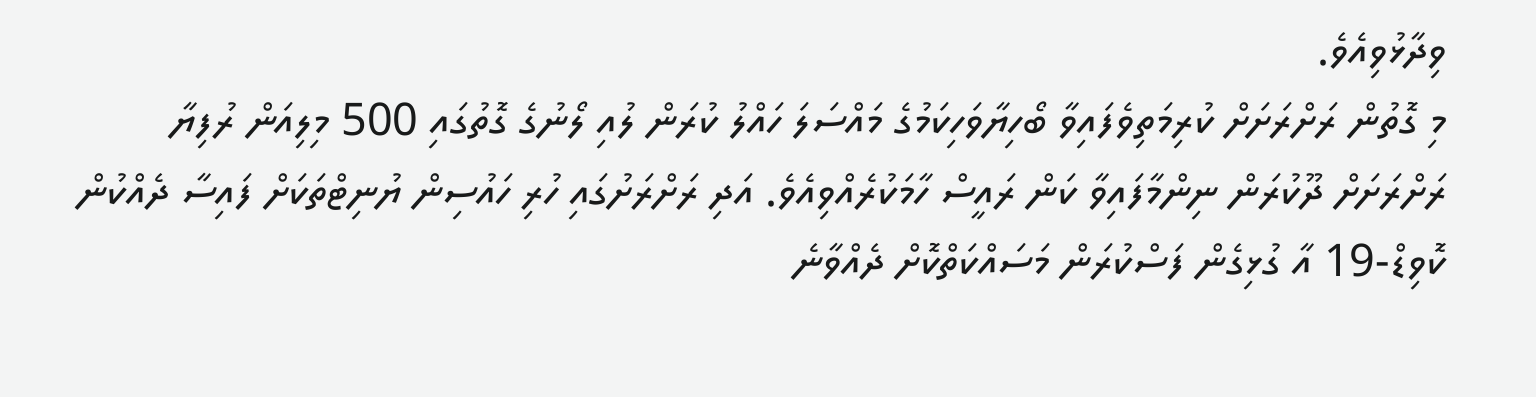ވިދާޅުވިއެވެ.
މި ގޮތުން ރަށްރަށަށް ކުރިމަތިވެފައިވާ ބޯހިޔާވަހިކަމުގެ މައްސަލަ ހައްލު ކުރަން ލުއި ލޯނުގެ ގޮތުގައި 500 މިލިއަން ރުފިޔާ ރަށްރަށަށް ދޫކުރަން ނިންމާފައިވާ ކަން ރައީސް ހާމަކުރެއްވިއެވެ. އަދި ރަށްރަށުގައި ހުރި ހައުސިން ޔުނިޓްތަކަށް ފައިސާ ދެއްކުން ކޮވިޑް-19 އާ ގުޅިގެން ފަސްކުރަން މަސައްކަތްކޮށް ދެއްވާނެ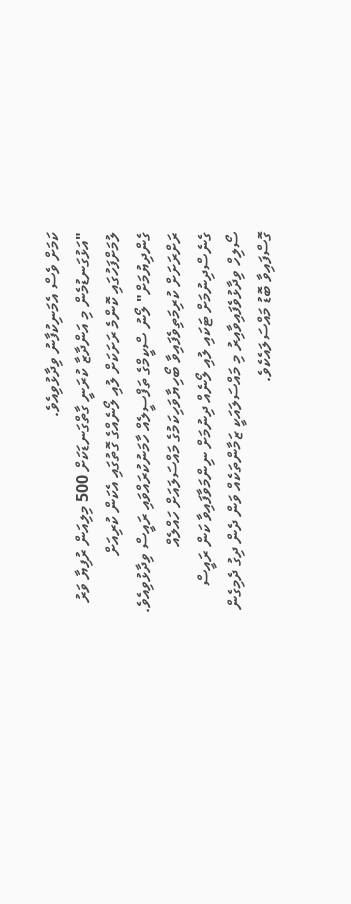ކަމަށް ވެސް އެމަނިކުފާނު ވިދާޅުވިއެވެ.
"އަޅުގަނޑުމެން މި އަންދާޒާ ކުރަނީ ގާތްގަނޑަކަށް 500 މިލިއަން ރުފިޔާ ވަރު ލުމަށްފަހުގައި ކޮންމެ ރަށަކަށް ލުއި ލޯނެއްގެ ގޮތުގައި އެކަން ކުރިއަށް ގެންދިޔުމަށް" ލޯނު ސްކީމްގެ ތަފްސީލެއް ހާމަނުކުރައްވައި ރައީސް ވިދާޅުވިއެވެ.
ރަށްރަށަށް ކުރިމަތިވެފައިވާ ބޯހިޔާވަހިކަމުގެ މައްސަލައަށް ހައްލެއް ގެނެސްދިނުމަށް ޓަކައި ލުއި ލޯނެއް ދިނުމަށް ނިންމަވާފައިވާ ކަން ރައީސް ސޯލިހް ވިދާޅުވެފައިވާއިރު މި މައްސަލައަކީ ޒަމާންތަކެއް ވަން ދެން ދިގު ދެމިގެން ގޮސްފައިވާ ބޮޑު މައްސަލައެކެވެ.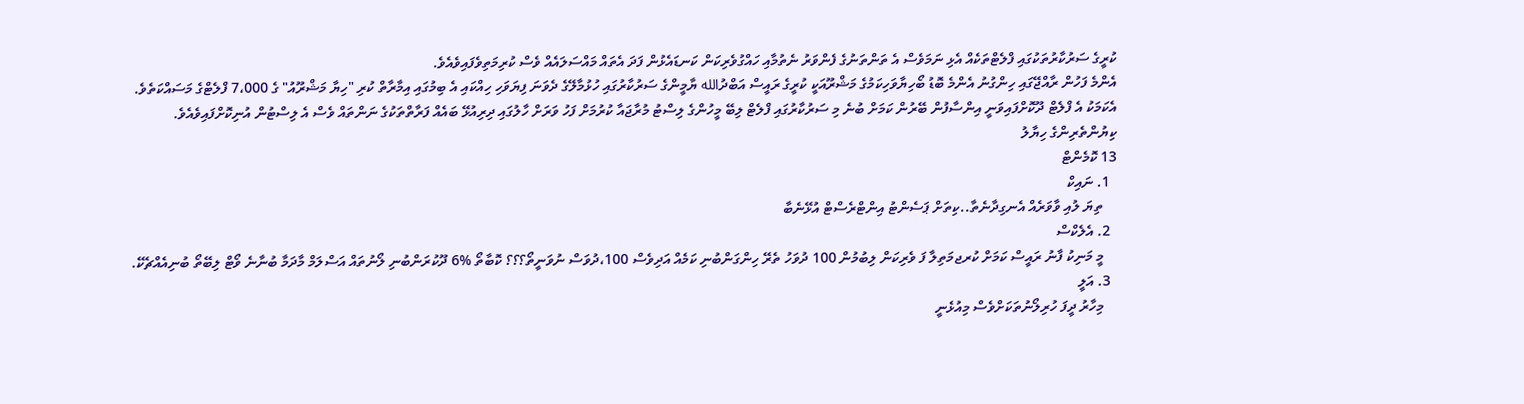ކުރީގެ ސަރުކާރުތަކުގައި ފްލެޓްތަކެއް އެޅި ނަމަވެސް އެ ތަންތަނުގެ ފެންވަރު ނެތުމާއި ހައްގުވެރިކަން ކަނޑައެޅުން ފަދަ އެތައް މައްސަލައެއް ވެސް ކުރިމަތިވެފައިވެއެވެ.
އެންމެ ފަހުން ރާއްޖޭގައި ހިންގުނު އެންމެ ބޮޑު ބޯހިޔާވަހިކަމުގެ މަޝްރޫއަކީ ކުރީގެ ރައީސް އަބްދުالله ޔާމީންގެ ސަރުކާރުގައި ހުޅުމާލޭގެ ދެވަނަ ފިޔަވަހި ހިއްކައި އެ ބިމުގައި އިމާރާތް ކުރި "ހިޔާ މަޝްރޫއު" ގެ 7،000 ފްލެޓްގެ މަސައްކަތެވެ. އެކަމަކު އެ ފްލެޓް ދޫކޮށްފައިވަނީ އިންސާފުން ބޭރުން ކަމަށް ބުނެ މި ސަރުކާރުގައި ފްލެޓް ލިބޭ މީހުންގެ ލިސްޓު މުރާޖައާ ކުރުމަށް ފަހު ވަރަށް ހާލުގައި ދިރިއުޅޭ ބައެއް ފަރާތްތަކުގެ ނަންތައް ވެސް އެ ލިސްޓުން އުނިކޮށްފައިވެއެވެ.
ކިޔުންތެރިންގެ ހިޔާލު
13 ކޮމެންޓް
  1. ނައިކް
    ތިޔަ ލުއި ވާވަރެއް އެނގިދާނެތާ..ކިތަށް ޕަސެންޓު އިންޓްރެސްޓް އުޅޭނެބާ
  2. އެލެކްސް
    މީ މަނިކު ފާނު ރައީސް ކަމަށް ކުރޖމަތިލާ ފަ ވެރިކަން ލިބުމުން 100 ދުވަހު ތެރޭ ހިންގަންބުނި ކަމެއް އަދިވެސް 100،ދުވަސް ނުވަނީތޯ؟؟؟ ކޮބާތޯ %6 ދޫކުރަންބުނި ލޯނުތައް އަސްލަމް މާދަމާ ބުނާނެ ވޯޓް ލިބޭތޯ ބުނިއެއްޗެކޭ.
  3. އަލީ
    މިހާރު ދީފަ ހުރިލޯނުތަކަށްވެސް މިއުޅެނީ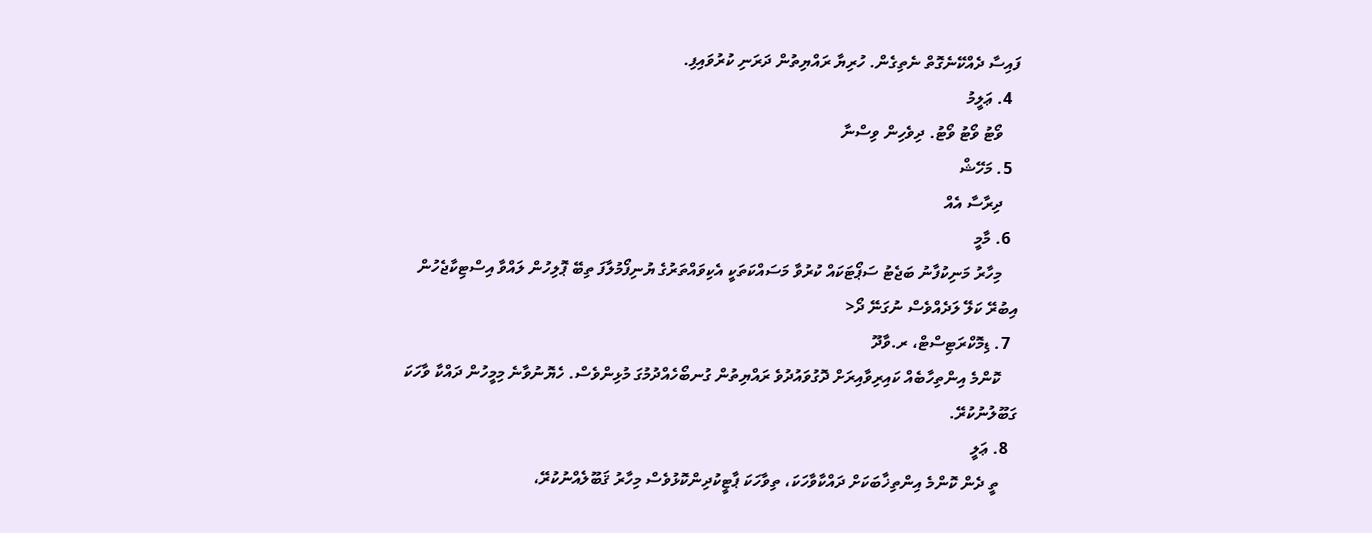ފައިސާ ދެއްކޭނެގޮތް ނެތިގެން. ހުރިޔާ ރައްޔިތުން ދަރަނި ކުރުވައިފި.
  4. ޢަލީމު
    ވޯޓު ވޯޓު ވޯޓު. ދިވެހިން ވިސްނާ
  5. މަހޭޝް
    ދިރާސާ އެއް
  6. މާމީ
    މިހާރު މަނިކުފާނު ބަޖެޓު ސަޕޯޓަކައް ކުރުވާ މަސައްކަތަކީ އެކިވައްތަރުގެ ޔުނިފޯމުލާފަ ތިބޭ ޕޮލިހުން ލައްވާ އިސްޓިކާޖެހުން އިބުރޭ ކަލޭ ލަދެއްވެސް ނުގަނޭ ދޯ<
  7. ޑިމޮކްރަޓިސްޓް، ރ.ވާދޫ
    ކޮންމެ އިންތިހާބެއް ކައިރިވާއިރަށް ދޮގުވައުދުވެ ރައްޔިތުން ގުނބޯހެއްދުމުގަ މުޅިންވެސް. ހެޔޮނުވާނެ މިމީހުން ދައްކާ ވާހަކަ ގަބޫލުނުކުރޭ.
  8. ޢަލީ
    ތީ ދެން ކޮންމެ އިންތިޚާބަކަށް ދައްކާވާހަކަ، ތިވާހަކަ ޕާޓީކުދިންކޮޅުވެސް މިހާރު ޤަބޫލެއްނުކުރޭ،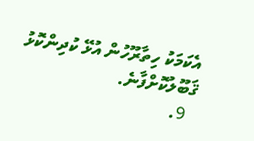އެކަމަކު ހިތާރޫހުން އުޅޭ ކުދިންކޮޅު ޤަބޫލުކޮށްފާނެ.
  9.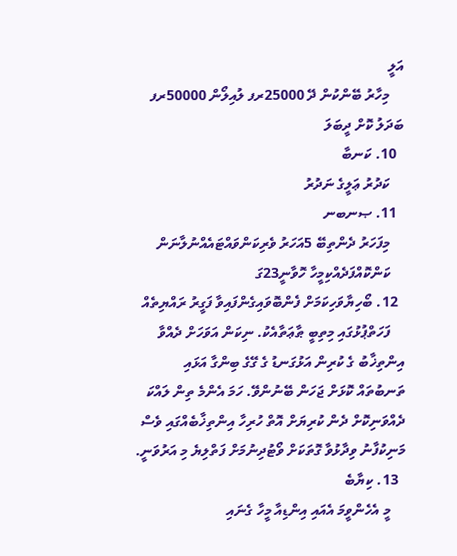އަލީ
    މިހާރު ބޭންކުން ދޭ 25000ރފ ލުއިލޯން 50000ރފ ބަދަލު ކޮށް ދީބަލަ
  10. ކަނބާ
    ކަދުރު ޢަލީގެ ނަދުރު
  11. ޞނބނ
    މިފަހަރު ދެންތިބޭ 5އަހަރު ވެރިކަންވައްޓައެއްނުލާނަން
    ކަންކޮއްފަދެއްކިމީހާ ހޮވާނީ23ގަ
  12. ބޯހިޔާވަހިކަމަށް ފެންބޮވައިގެންފައިވާ ފަގީރު ރައްޔިތެއް
    ފަހަތްޕުޅުގައި މިތިބީ ޠާޢަތާއެކު. ނިކަން އަވަހަށް ދެއްވާ އިންތިޚާބު ގެ ކުރިން އަޅުގަނޑު ގެ ގޭގެ ބިންގާ އަޅައި ތަނބުތައް ކޮޅަށް ޖަހަން ބޭނުންވޭ. ހަމަ އެންމެ ތިން ލައްކަ ދެއްވަނިކޮށް ދެން ކުރިޔަށް އޮތް ހުރިހާ އިންތިޚާބެއްގައި ވެސް މަނިކުފާނު ވިދާޅުވާ ގޮތަކަށް ވޯޓުދިނުމަށް ފަތްލިޔެ މި އަރުވަނީ.
  13. ކިޔާބެ
    މީ އެހެންވީމަ އެއައި އިންޑިއާ މީހާ ގެނައި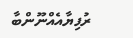ރުފިޔާއެއްނޫންބާ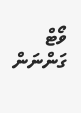ވޯޓް ގަންނަން